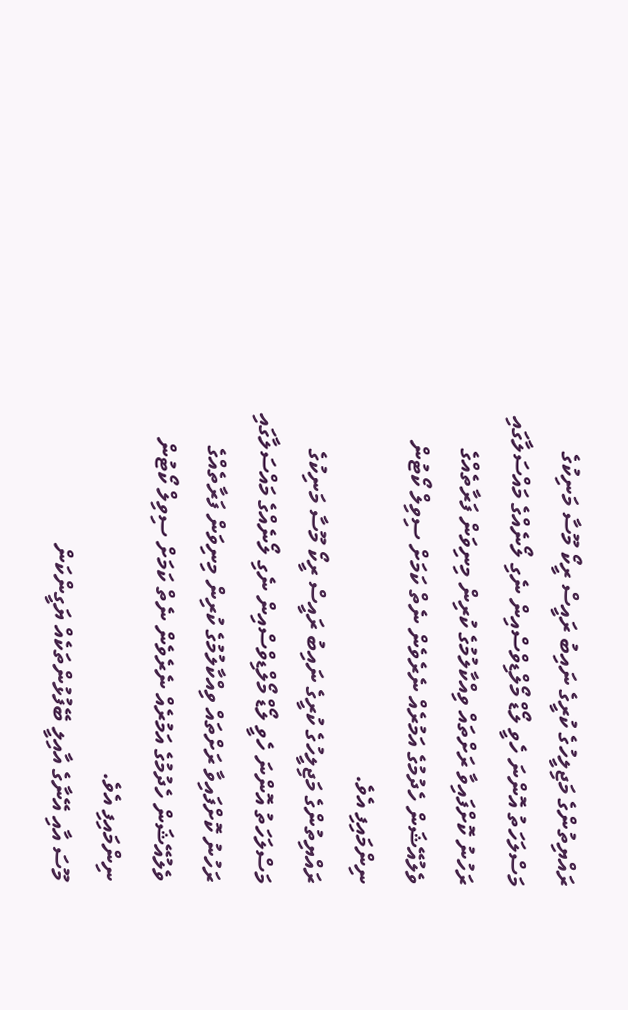ރައްޔިތުންގެ މަޖިލީހުގެ ކުރީގެ ނައިބު ރައީސް ރީކޯ މޫސާ މަނިކުގެ މަސްލަހަތު އޮންނަ ހެވީ ލޯޑް މޯލްޑިވްސްއިން ނެގި ލޯނެއްގެ މައްސަލާގައި ރަހުނު ކޮށްފައިވާ ރަށްތައް ވިއްކާލުމުގެ ކުރިން މިނިވަން ފަރާތެއްގެ ވެލުއޭޝަން ހެދުމުގެ އަމުރެއް ނެރެވެން ނެތް ކަމަށް ސިވިލް ކޯޓުން ނިންމައިފި އެވެ.
ރައްޔިތުންގެ މަޖިލީހުގެ ކުރީގެ ނައިބު ރައީސް ރީކޯ މޫސާ މަނިކުގެ މަސްލަހަތު އޮންނަ ހެވީ ލޯޑް މޯލްޑިވްސްއިން ނެގި ލޯނެއްގެ މައްސަލާގައި ރަހުނު ކޮށްފައިވާ ރަށްތައް ވިއްކާލުމުގެ ކުރިން މިނިވަން ފަރާތެއްގެ ވެލުއޭޝަން ހެދުމުގެ އަމުރެއް ނެރެވެން ނެތް ކަމަށް ސިވިލް ކޯޓުން ނިންމައިފި އެވެ.
މޫސަ އާއި އޭނާގެ އާއިލީ ބޭފުޅުންތަކެއް ޔަގީންކަން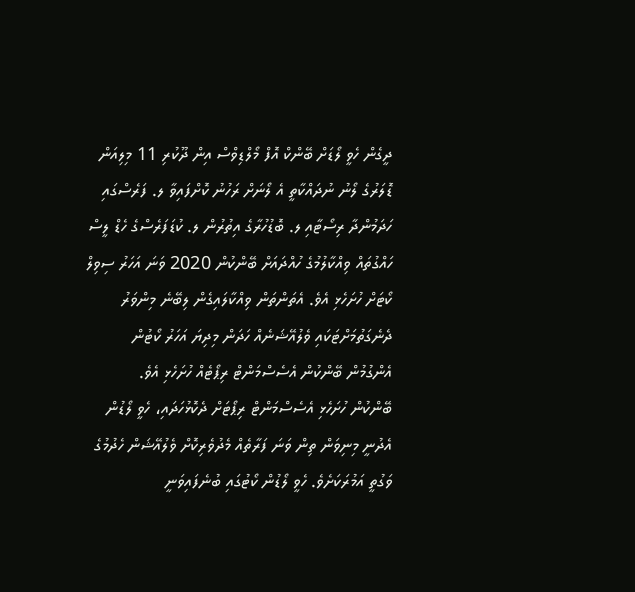ދީގެން ހެވީ ލޯޑަށް ބޭންކް އޮފް މޯލްޑިވްސް އިން ދޫކުރި 11 މިލިއަން ޑޮލަރުގެ ލޯނު ނުދައްކާތީ އެ ލޯނަށް ރަހުނު ކޮށްފައިވާ ލ. ފަރެސްގައި ހަދަމުންދާ ރިސޯޓާއި ލ. ބޮޑުހުރާގެ އިތުރުން ލ. ކުޑަފަރެސްގެ ހެޑް ލީސް ހައްގުތައް ވިއްކާލުމުގެ ހުއްދައަށް ބޭންކުން 2020 ވަނަ އަހަރު ސިވިލް ކޯޓަށް ހުށަހެޅި އެވެ. އެތަންތަން ވިއްކާލައިގެން ލިބޭނެ މިންވަރު ދެނެގަތުމަށްޓަކައި ވެލުއޭޝަނެއް ހަދަން މިދިޔަ އަހަރު ކޯޓުން އެންގުމުން ބޭންކުން އެސެސްމަންޓް ރިޕޯޓެއް ހުށަހެޅި އެވެ.
ބޭންކުން ހުށަހެޅި އެސެސްމަންޓް ރިޕޯޓަށް ދެކޮޅުހަދައި، ހެވީ ލޯޑުން އެދުނީ މިނިވަން ތިން ވަނަ ފަރާތެއް މެދުވެރިކޮށް ވެލުއޭޝަން ހެދުމުގެ ވަގުތީ އަމުރަކަށެވެ. ހެވީ ލޯޑުން ކޯޓުގައި ބުނެފައިވަނީ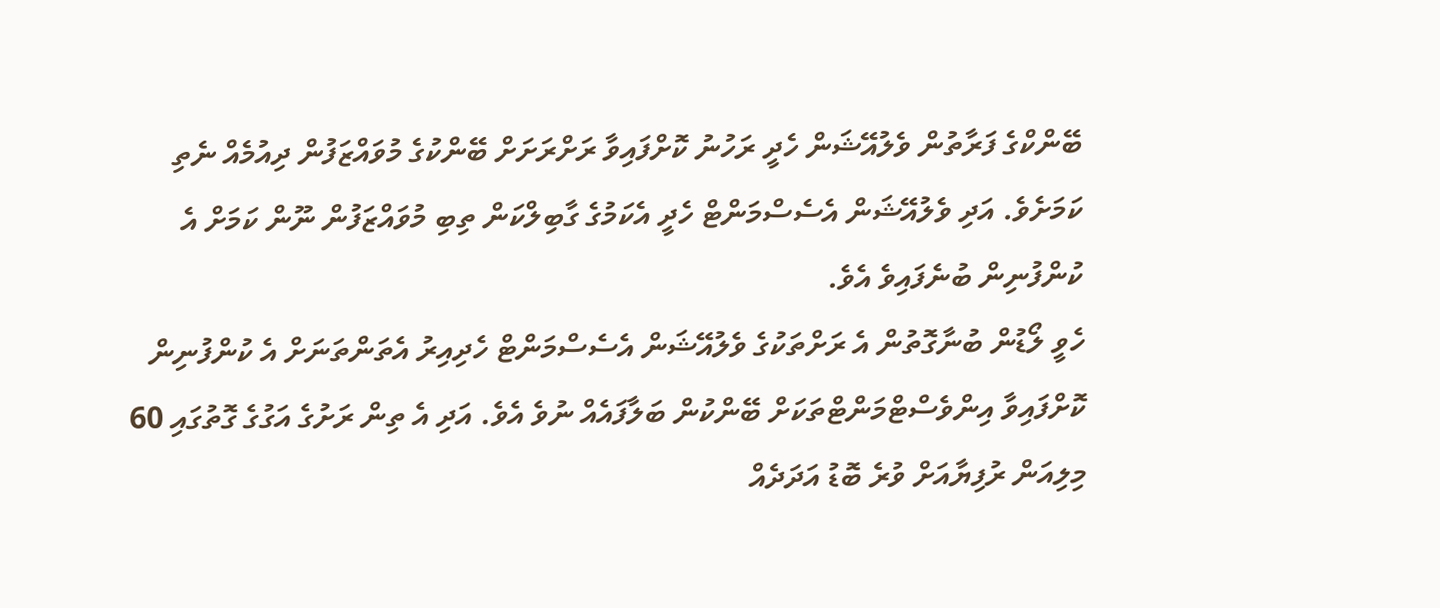ބޭންކްގެ ފަރާތުން ވެލުއޭޝަން ހެދީ ރަހުނު ކޮށްފައިވާ ރަށްރަށަށް ބޭންކުގެ މުވައްޒަފުން ދިއުމެއް ނެތި ކަމަށެވެ. އަދި ވެލުއޭޝަން އެސެސްމަންޓް ހެދީ އެކަމުގެ ގާބިލްކަން ތިބި މުވައްޒަފުން ނޫން ކަމަށް އެ ކުންފުނިން ބުނެފައިވެ އެވެ.
ހެވީ ލޯޑުން ބުނާގޮތުން އެ ރަށްތަކުގެ ވެލުއޭޝަން އެސެސްމަންޓް ހެދިއިރު އެތަންތަނަށް އެ ކުންފުނިން ކޮށްފައިވާ އިންވެސްޓްމަންޓްތަކަށް ބޭންކުން ބަލާފައެއް ނުވެ އެވެ. އަދި އެ ތިން ރަށުގެ އަގުގެ ގޮތުގައި 60 މިލިއަން ރުފިޔާއަށް ވުރެ ބޮޑު އަދަދެއް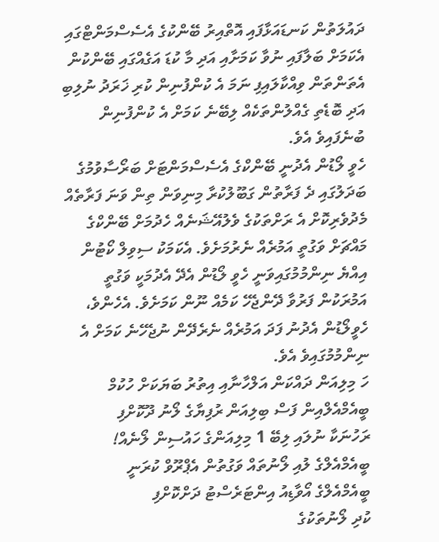ދައުލަތުން ކަނޑައަޅާފައި އޮތްއިރު ބޭންކުގެ އެސެސްމަންޓްގައި އެކަމަށް ބަލާފައި ނުވާ ކަމަށާއި އަދި މާ ކުޑަ އަގެއްގައި ބޭންކުން އެތަންތަން ވިއްކާލައިފި ނަމަ އެ ކުންފުނިން ކުރި ޚަރަދު ނުލިބި އަދި ބޮޑެތި ގެއްލުންތަކެއް ލިބޭނެ ކަމަށް އެ ކުންފުނިން ބުނެފައިވެ އެވެ.
ހެވީ ލޯޑުން އެދުނީ ބޭންކްގެ އެސެސްމަންޓަށް ބަރޯސާވުމުގެ ބަދަލުގައި ދެ ފަރާތުން ގަބޫލުކުރާ މިނިވަން ތިން ވަނަ ފަރާތެއް މެދުވެރިކޮށް އެ ރަށްތަކުގެ ވެލުއޭޝަނެއް ހެދުމަށް ބޭންކްގެ މައްޗަށް ވަގުތީ އަމުރެއް ނެރުމަށެވެ. އެކަމަކު ސިވިލް ކޯޓުން އިއްޔެ ނިންމުމުގައިވަނީ ހެވީ ލޯޑުން އެދޭ އެދުމަކީ ވަގުތީ އަމުރަކުން ފަރުވާ ދޭންޖެހޭ ކަމެއް ނޫން ކަމަށެވެ. އެހެންވެ، ހެވީލޯޑުން އެދުނު ފަދަ އަމުރެއް ނެރެދޭން ނުޖެހޭނެ ކަމަށް އެ ނިންމުމުގައިވެ އެވެ.
ހަ މިލިއަން ދައްކަން އަލްހާނާއި އިތުރު ބަޔަކަށް ހުކުމް
ބީއެމްއެލްއިން ފަސް ބިލިއަން ރުފިޔާގެ ލޯނު ދޫކޮށްފި
ރަހުނަކާ ނުލައި ލިބޭ 1 މިލިއަންގެ ހައުސިން ލޯނެއް!
ބީއެމްއެލްގެ ލުއި ލޯނުތައް ވަގުތުން އެޕްރޫވް ކުރަނީ
ބީއެމްއެލްގެ އޯވާޑިއު އިންޓަރެސްޓު ދަށްކޮށްފި
ކުދި ލޯނުތަކުގެ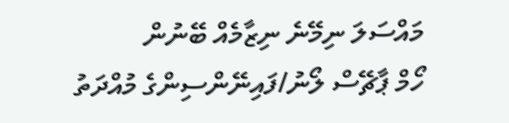މައްސަލަ ނިމޭނެ ނިޒާމެއް ބޭނުން
ހޯމް ޕާޗޭސް ލޯނު/ފައިނޭންސިންގެ މުއްދަތު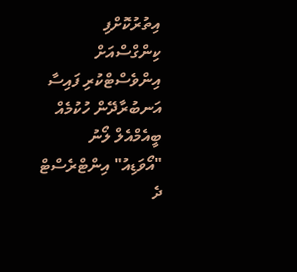އިތުރުކޮށްފި
ކިންގްސްއަށް އިންވެސްޓްކުރި ފައިސާ އަނބުރާދޭން ހުކުމެއް
ބީއެމްއެލް ލޯނު "އޯވަޑިއު" އިންޓްރެސްޓް ދެ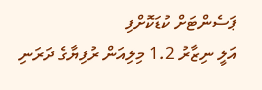ޕަސެންޓަށް ކުޑަކޮށްފި
އަލީ ނިޒާރު 1.2 މިލިއަން ރުފިޔާގެ ދަރަނި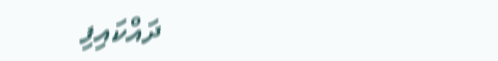ދައްކައިފި